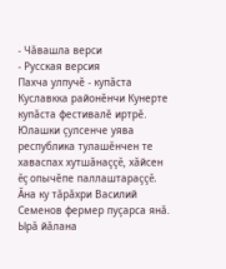- Чăвашла верси
- Русская версия
Пахча улпучĕ - купăста
Куславкка районĕнчи Кунерте купăста фестивалĕ иртрĕ. Юлашки çулсенче уява республика тулашĕнчен те хаваспах хутшăнаççĕ, хăйсен ĕç опычĕпе паллаштараççĕ. Ăна ку тăрăхри Василий Семенов фермер пуçарса янă. Ырă йăлана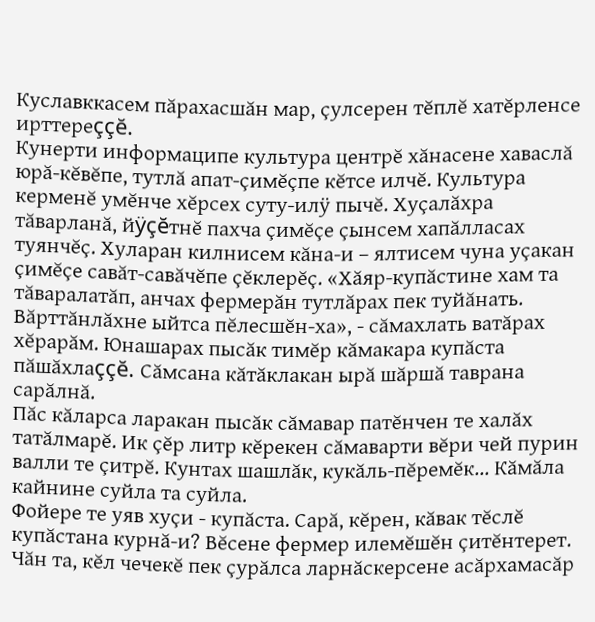Куславккасем пăрахасшăн мар, çулсерен тĕплĕ хатĕрленсе ирттереççĕ.
Кунерти информаципе культура центрĕ хăнасене хаваслă юрă-кĕвĕпе, тутлă апат-çимĕçпе кĕтсе илчĕ. Культура керменĕ умĕнче хĕрсех суту-илÿ пычĕ. Хуçалăхра тăварланă, йÿçĕтнĕ пахча çимĕçе çынсем хапăлласах туянчĕç. Хуларан килнисем кăна-и – ялтисем чуна уçакан çимĕçе савăт-савăчĕпе çĕклерĕç. «Хăяр-купăстине хам та тăваралатăп, анчах фермерăн тутлăрах пек туйăнать. Вăрттăнлăхне ыйтса пĕлесшĕн-ха», - сăмахлать ватăрах хĕрарăм. Юнашарах пысăк тимĕр кăмакара купăста пăшăхлаççĕ. Сăмсана кăтăклакан ырă шăршă таврана сарăлнă.
Пăс кăларса ларакан пысăк сăмавар патĕнчен те халăх татăлмарĕ. Ик çĕр литр кĕрекен сăмаварти вĕри чей пурин валли те çитрĕ. Кунтах шашлăк, кукăль-пĕремĕк... Кăмăла кайнине суйла та суйла.
Фойере те уяв хуçи - купăста. Сарă, кĕрен, кăвак тĕслĕ купăстана курнă-и? Вĕсене фермер илемĕшĕн çитĕнтерет. Чăн та, кĕл чечекĕ пек çурăлса ларнăскерсене асăрхамасăр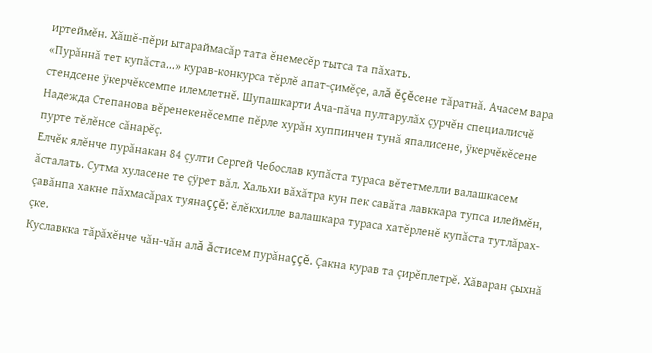иртеймĕн. Хăшĕ-пĕри ытараймасăр тата ĕнемесĕр тытса та пăхать.
«Пурăннă тет купăста...» курав-конкурса тĕрлĕ апат-çимĕçе, алă ĕçĕсене тăратнă. Ачасем вара стендсене ÿкерчĕксемпе илемлетнĕ. Шупашкарти Ача-пăча пултарулăх çурчĕн специалисчĕ Надежда Степанова вĕренекенĕсемпе пĕрле хурăн хуппинчен тунă япалисене, ÿкерчĕкĕсене пурте тĕлĕнсе сăнарĕç.
Елчĕк ялĕнче пурăнакан 84 çулти Сергей Чебослав купăста тураса вĕтетмелли валашкасем ăсталать. Сутма хуласене те çÿрет вăл. Хальхи вăхăтра кун пек савăта лавккара тупса илеймĕн, çавăнпа хакне пăхмасăрах туянаççĕ: ĕлĕкхилле валашкара тураса хатĕрленĕ купăста тутлăрах-çке.
Куславкка тăрăхĕнче чăн-чăн алă ăстисем пурăнаççĕ. Çакна курав та çирĕплетрĕ. Хăваран çыхнă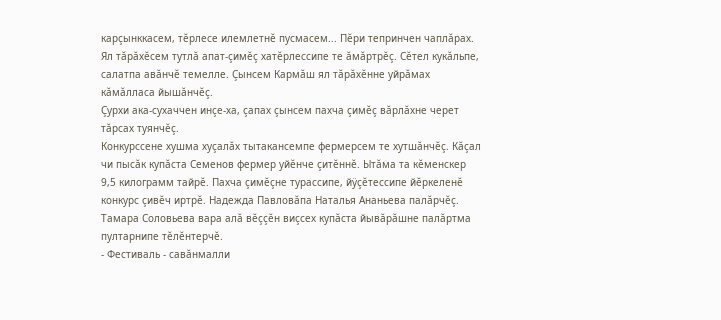карçынккасем, тĕрлесе илемлетнĕ пусмасем... Пĕри тепринчен чаплăрах.
Ял тăрăхĕсем тутлă апат-çимĕç хатĕрлессипе те ăмăртрĕç. Сĕтел кукăльпе, салатпа авăнчĕ темелле. Çынсем Кармăш ял тăрăхĕнне уйрăмах кăмăлласа йышăнчĕç.
Çурхи ака-сухаччен инçе-ха, çапах çынсем пахча çимĕç вăрлăхне черет тăрсах туянчĕç.
Конкурссене хушма хуçалăх тытакансемпе фермерсем те хутшăнчĕç. Кăçал чи пысăк купăста Семенов фермер уйĕнче çитĕннĕ. Ытăма та кĕменскер 9,5 килограмм тайрĕ. Пахча çимĕçне турассипе, йÿçĕтессипе йĕркеленĕ конкурс çивĕч иртрĕ. Надежда Павловăпа Наталья Ананьева палăрчĕç. Тамара Соловьева вара алă вĕççĕн виçсех купăста йывăрăшне палăртма пултарнипе тĕлĕнтерчĕ.
- Фестиваль - савăнмалли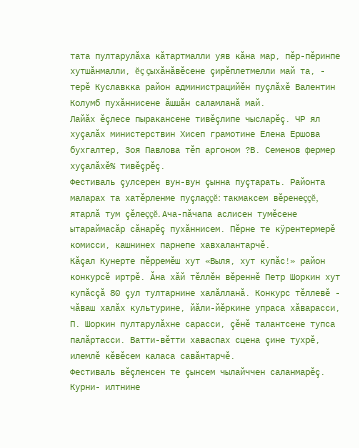тата пултарулăха кăтартмалли уяв кăна мар, пĕр-пĕринпе хутшăнмалли, ĕç çыхăнăвĕсене çирĕплетмелли май та, - терĕ Куславкка район администрацийĕн пуçлăхĕ Валентин Колумб пухăннисене ăшшăн саламланă май.
Лайăх ĕçлесе пыракансене тивĕçлипе чысларĕç. ЧР ял хуçалăх министерствин Хисеп грамотине Елена Ершова бухгалтер, Зоя Павлова тĕп аргоном ?В. Семенов фермер хуçалăхĕ% тивĕçрĕç.
Фестиваль çулсерен вун-вун çынна пуçтарать. Районта маларах та хатĕрленме пуçлаççĕ: такмаксем вĕренеççĕ, ятарлă тум çĕлеççĕ. Ача-пăчапа аслисен тумĕсене ытараймасăр сăнарĕç пухăннисем. Пĕрне те кÿрентермерĕ комисси, кашнинех парнепе хавхалантарчĕ.
Кăçал Кунерте пĕрремĕш хут «Выля, хут купăс!» район конкурсĕ иртрĕ. Ăна хăй тĕллĕн вĕреннĕ Петр Шоркин хут купăсçă 80 çул тултарнине халăлланă. Конкурс тĕллевĕ - чăваш халăх культурине, йăли-йĕркине упраса хăварасси, П. Шоркин пултарулăхне сарасси, çĕнĕ талантсене тупса палăртасси. Ватти-вĕтти хаваспах сцена çине тухрĕ, илемлĕ кĕвĕсем каласа савăнтарчĕ.
Фестиваль вĕçленсен те çынсем чылайччен саланмарĕç. Курни- илтнине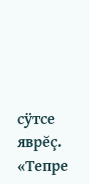сÿтсе яврĕç. «Тепре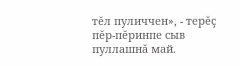тĕл пуличчен», - терĕç пĕр-пĕринпе сыв пуллашнă май.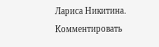Лариса Никитина.
Комментировать